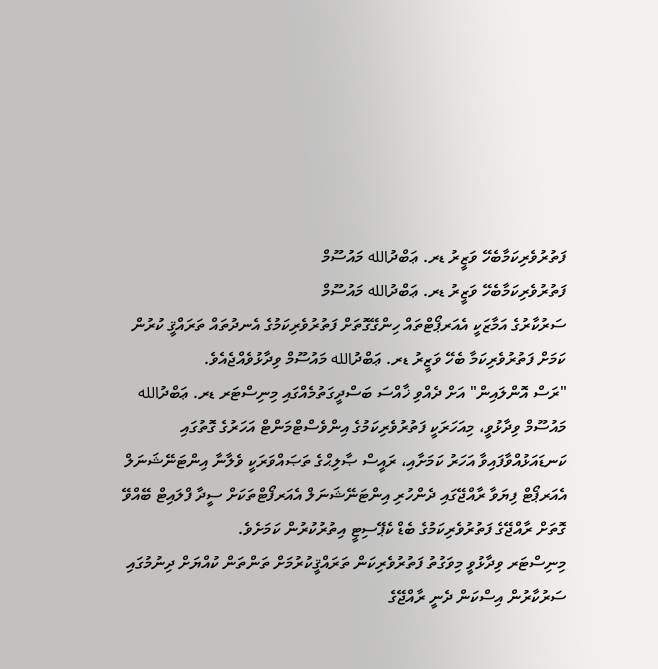ފަތުރުވެރިކަމާބެހޭ ވަޒީރު ޑރ. ޢަބްދުالله މައުސޫމް
ފަތުރުވެރިކަމާބެހޭ ވަޒީރު ޑރ. ޢަބްދުالله މައުސޫމް
ސަރުކާރުގެ އަމާޒަކީ އެއަރޕޯޓްތައް ހިންގޭގޮތަށް ފަތުރުވެރިކަމުގެ އެނދުތައް ތަރައްޤީ ކުރުން ކަމަށް ފަތުރުވެރިކަމާ ބެހޭ ވަޒީރު ޑރ. ޢަބްދުالله މައުސޫމް ވިދާޅުވެއްޖެއެވެ.
"ރަސް އޮންލައިން" އަށް ދެއްވި ޚާއްސަ ބަސްދީގަތުމެއްގައި މިނިސްޓަރ ޑރ. ޢަބްދުالله މައުސޫމް ވިދާޅުވީ، މިއަހަރަކީ ފަތުރުވެރިކަމުގެ އިންވެސްޓްމަންޓް އަހަރުގެ ގޮތުގައި ކަނޑައަޅުއްވާފައިވާ އަހަރު ކަމަށާއި، ރައީސް ޞާލިޙްގެ ތަޞައްވަރަކީ ވެލާނާ އިންޓަނޭޝަނަލް އެއަރޕޯޓް ފިޔަވާ ރާއްޖޭގައި ދެންހުރި އިންޓަނޭޝަނަލް އެއަރފޯޓްތަކަށް ސީދާ ފްލައިޓް ބޭއްވޭ ގޮތަށް ރާއްޖޭގެ ފަތުރުވެރިކަމުގެ ބެޑް ކެޕޭސިޓީ އިތުރުކުރުން ކަމަށެވެ.
މިނިސްޓަރ ވިދާޅުވީ މިވަގުތު ފަތުރުވެރިކަން ތަރައްޤީކުރުމަށް ތަންތަން ކުއްޔަށް ދިނުމުގައި ސަރުކާރުން އިސްކަން ދެނީ ރާއްޖޭގެ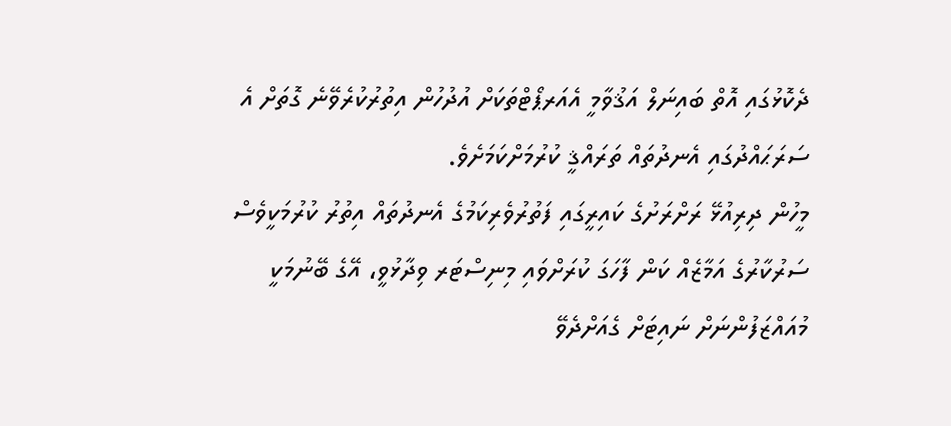ދެކޮޅުގައި އޮތް ބައިނަލް އަޤުވާމީ އެއަރޕޯޓްތަކަށް އުދުހުން އިތުރުކުރެވޭނެ ގޮތަށް އެ ސަރަޙައްދުގައި އެނދުތައް ތަރައްޤީ ކުރުމަށްކަމަށެވެ.
މީހުން ދިރިއުޅޭ ރަށްރަށުގެ ކައިރީގައި ފަތުރުވެރިކަމުގެ އެނދުތައް އިތުރު ކުރުމަކީވެސް ސަރުކާރުގެ އަމާޒެއް ކަން ފާހަގަ ކުރަށްވައި މިނިސްޓަރ ވިދާޅުވީ، އޭގެ ބޭނުމަކީ މުއައްޒަފުންނަށް ނައިޓަށް ގެއަށްދެވޭ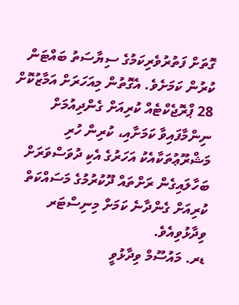ގޮތަށް ފަތުރުވެރިކަމުގެ ސިޔާސަތު ބައްޓަން ކުރުން ކަމަށެވެ. އެގޮތުން މިއަހަރަށް އަމާޒުކޮށް 28 ޕްރޮޖެކްޓެއް ކުރިއަށް ގެންދިއުމަށް ނިންމާފައިވާ ކަމަށާއި، ކުރިން ހުރި މަޝްރޫޢުތަކާއެކު އަހަރުގެ އެކި ދުވަސްވަރަށް ބަހާލައިގެން ރަށްތައް ދޫކުރުމުގެ މަސައްކަތް ކުރިއަށް ގެންދާނެ ކަމަށް މިނިސްޓަރ ވިދާޅުވިއެވެ.
ޑރ. މައުސޫމް ވިދާޅުވީ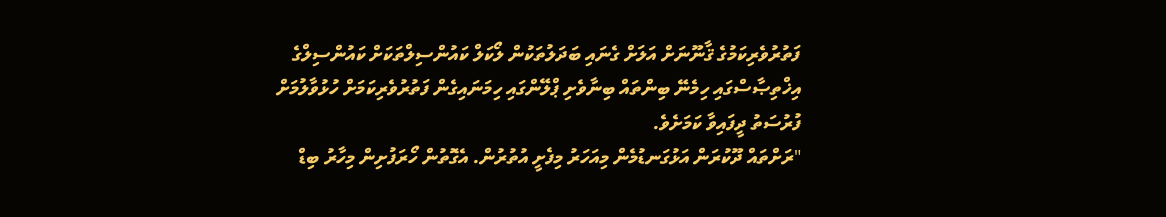ފަތުރުވެރިކަމުގެ ޤާނޫނަށް އަލަށް ގެނައި ބަދަލުތަކުން ލޯކަލް ކައުންސިލްތަކަށް ކައުންސިލްގެ އިޚްތިޞާސްގައި ހިމެނޭ ބިންތައް ބިނާވެށި ޕްލޭންގައި ހިމަނައިގެން ފަތުރުވެރިކަމަށް ހުޅުވާލުމަށް ފުރުސަތު ދީފައިވާ ކަމަށެވެ.
"ރަށްތައް ދޫކުރަން އަޅުގަނޑުމެން މިއަހަރު މިފެށީ އުތުރުން. އެގޮތުން ހޯރަފުށިން މިހާރު ބިޑް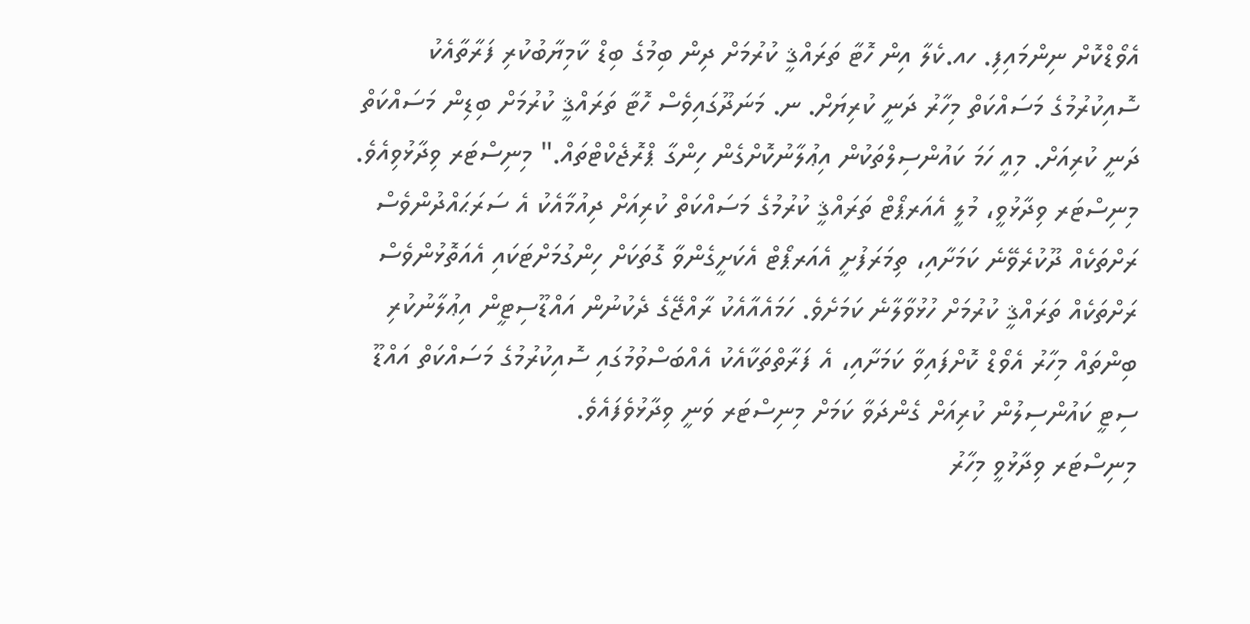އެވޯޑްކޮށް ނިންމައިފި. ހއ.ކެލާ އިން ހޮޓާ ތަރައްޤީ ކުރުމަށް ދިން ބިމުގެ ބިޑް ކާމިޔާބުކުރި ފަރާތާއެކު ސޮއިކުރުމުގެ މަސައްކަތް މިހާރު ދަނީ ކުރިޔަށް. ނ. މަނަދޫގައިވެސް ހޮޓާ ތަރައްޤީ ކުރުމަށް ބިޑިން މަސައްކަތް ދަނީ ކުރިއަށް. މިއީ ހަމަ ކައުންސިލްތަކުން އިޢުލާނުކޮށްގެން ހިންގާ ޕްރޮޖެކްޓްތައް." މިނިސްޓަރ ވިދާޅުވިއެވެ.
މިނިސްޓަރ ވިދާޅުވީ، މުލީ އެއަރޕޯޓް ތަރައްޤީ ކުރުމުގެ މަސައްކަތް ކުރިއަށް ދިއުމާއެކު އެ ސަރަޙައްދުންވެސް ރަށްތަކެއް ދޫކުރެވޭނެ ކަމަށާއި، ތިމަރަފުށީ އެއަރޕޯޓް އެކަށީގެންވާ ގޮތަކަށް ހިންގުމަށްޓަކައި އެއަތޮޅުންވެސް ރަށްތަކެއް ތަރައްޤީ ކުރުމަށް ހުޅުވާލާނެ ކަމަށެވެ. ހަމައެއާއެކު ރާއްޖޭގެ ދެކުނުން އައްޑޫސިޓީން އިޢުލާނުކުރި ބިންތައް މިހާރު އެވޯޑް ކޮށްފައިވާ ކަމަށާއި، އެ ފަރާތްތަކާއެކު އެއްބަސްވުމުގައި ސޮއިކުރުމުގެ މަސައްކަތް އައްޑޫ ސިޓީ ކައުންސިލުން ކުރިއަށް ގެންދަވާ ކަމަށް މިނިސްޓަރ ވަނީ ވިދާޅުވެފައެވެ.
މިނިސްޓަރ ވިދާޅުވީ މިހާރު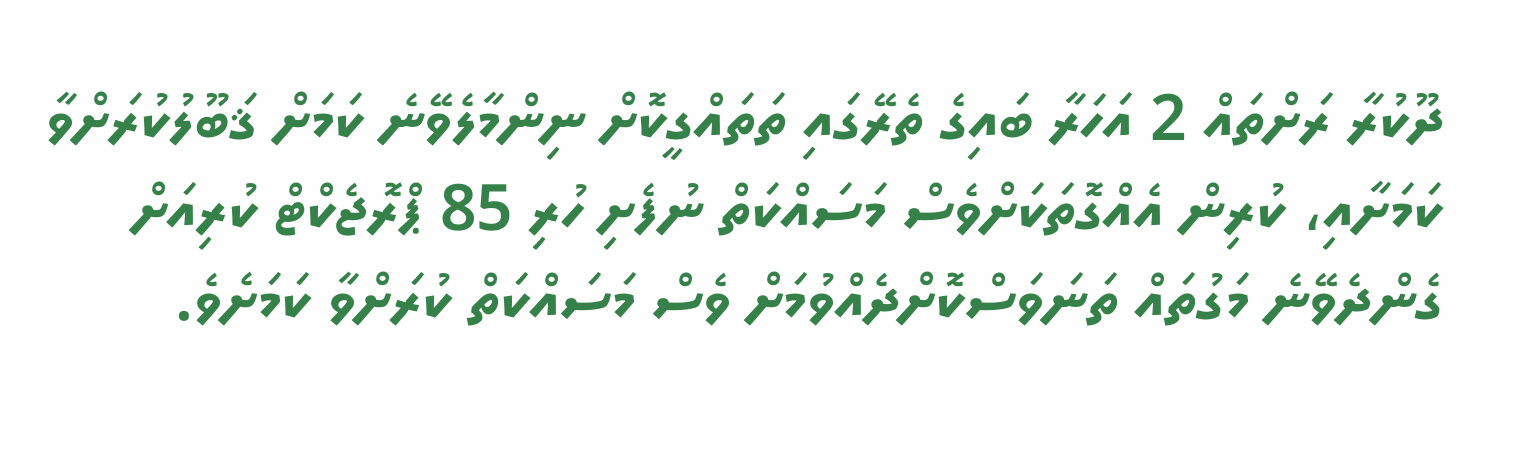ދޫކުރާ ރަށްތައް 2 އަހަރާ ބައިގެ ތެރޭގައި ތަތައްގީކޮށް ނިންމާލެވޭނެ ކަމަށް ޤަބޫލުކުރަށްވާ ކަމަށާއި، ކުރިން އެއްގޮތަކަށްވެސް މަސައްކަތް ނުފެށި ހުރި 85 ޕްރޮޖެކްޓް ކުރިއަށް ގެންދެވޭނެ މަގުތައް ތަނަވަސްކޮށްދެއްވުމަށް ވެސް މަސައްކަތް ކުރަށްވާ ކަމަށެވެ.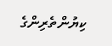ކިޔުންތެރިންގެ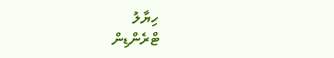ހިޔާލު
ޓްރެންޑިން